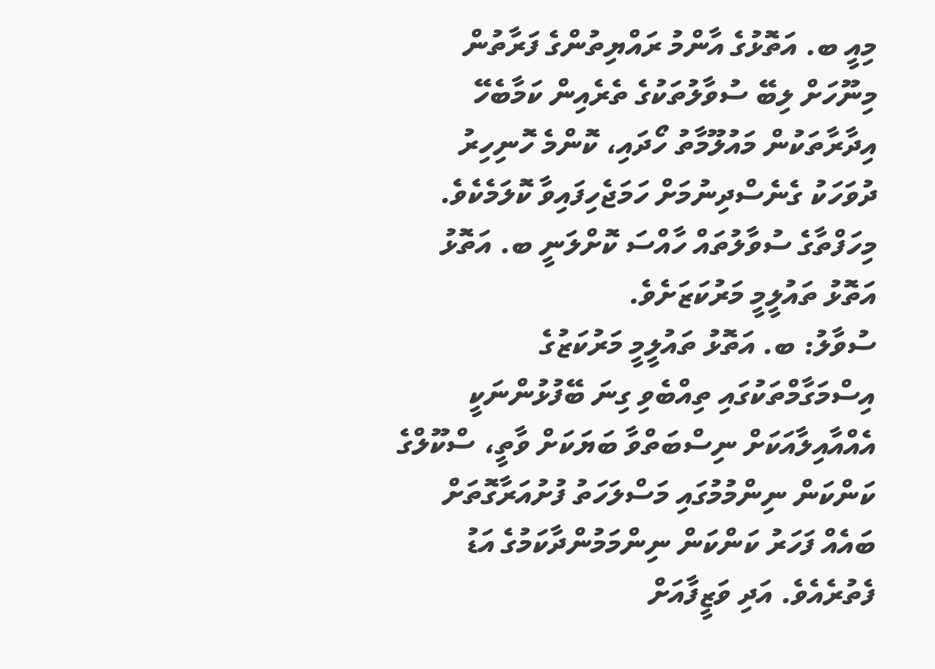މިއީ ބ. އަތޮޅުގެ އާންމު ރައްޔިތުންގެ ފަރާތުން މިނޫހަށް ލިބޭ ސުވާލުތަކުގެ ތެރެއިން ކަމާބެހޭ އިދާރާތަކުން މައުލޫމާތު ހޯދައި، ކޮންމެ ހޮނިހިރު ދުވަހަކު ގެނެސްދިނުމަށް ހަމަޖެހިފައިވާ ކޮލަމެކެވެ. މިހަފްތާގެ ސުވާލުތައް ހާއްސަ ކޮށްލަނީ ބ. އަތޮޅު އަތޮޅު ތައުލީމީ މަރުކަޒަށެވެ.
ސުވާލު: ބ. އަތޮޅު ތައުލީމީ މަރުކަޒުގެ އިސްމަގާމްތަކުގައި ތިއްބެވި ގިނަ ބޭފުޅުންނަކީ އެއްއާއިލާއަކަށް ނިސްބަތްވާ ބަޔަކަށް ވާތީ، ސްކޫލްގެ ކަންކަން ނިންމުމުގައި މަސްލަހަތު ފުށުއަރާގޮތަށް ބައެއް ފަހަރު ކަންކަން ނިންމަމުންދާކަމުގެ އަޑު ފެތުރެއެވެ. އަދި ވަޒީފާއަށް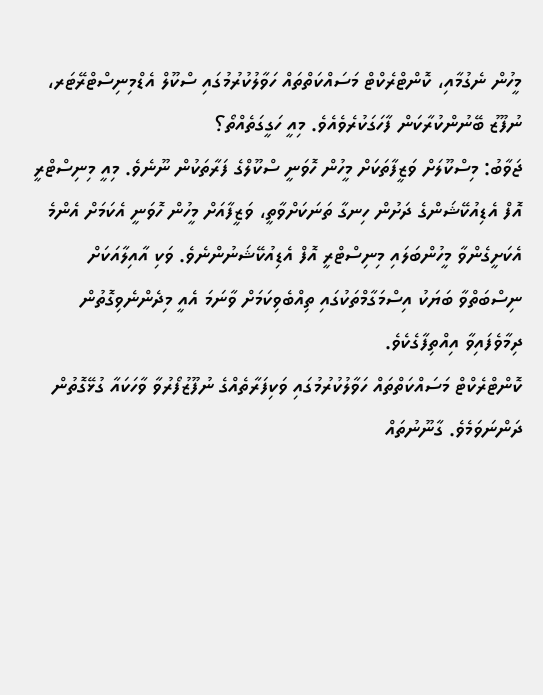މީހުން ނެގުމާއި، ކޮންޓްރެކްޓް މަސައްކަތްތައް ހަވާލުކުރުމުގައި ސްކޫލް އެޑްމިނިސްޓްރޭޓަރ، ނުފޫޒު ބޭނުންކުރާކަން ފާހަގަކުރެވެއެވެ. މިއީ ހަގީގަތެއްތޯ؟
ޖަވާބު: މިސްކޫލަށް ވަޒީފާތަކަށް މީހުން ހޮވަނީ ސްކޫލްގެ ފަރާތަކުން ނޫނެވެ. މިއީ މިނިސްޓްރީ އޮފް އެޑިއުކޭޝަންގެ ދަށުން ހިނގާ ތަނަކަށްވާތީ، ވަޒީފާއަށް މީހުން ހޮވަނީ އެކަމަށް އެންމެ އެކަށީގެންވާ މީހުންބަލައި މިނިސްޓްރީ އޮފް އެޑިއުކޭޝަނުންނެވެ. ވަކި އާއިލާއަކަށް ނިސްބަތްވާ ބަޔަކު އިސްމަގާމްތަކުގައި ތިއްބެވިކަމަށް ވާނަމަ އެއީ މިދެންނެވިގޮތުން ދިމާވެފައިވާ އިއްތިފާގެކެވެ.
ކޮންޓްރެކްޓް މަސައްކަތްތައް ހަވާލުކުރުމުގައި ވަކިފަރާތެއްގެ ނުފޫޒުފޯރުވާ ވާހަކައާ ގުޅޭގޮތުން ދަންނަވަމެވެ. ގާނޫނުތައް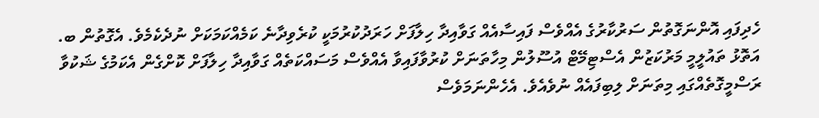ހެދިފައި އޮންނަގޮތުން ސަރުކާރުގެ އެއްވެސް ފައިސާއެއް ގަވާއިދާ ހިލާފަށް ހަރަދުކުރުމަކީ ކުރެވިދާނެ ކަމެއްކަމަކަށް ނުދެކެމެވެ. އެގޮތުން ބ. އަތޮޅު ތައުލީމީ މަރުކަޒުން އެސްޓިމޭޓް އުސޫލުން މިހާތަނަށް ކުރުވާފައިވާ އެއްވެސް މަސައްކަތެއް ގަވާއިދާ ހިލާފަށް ކޮށްގެން އެކަމުގެ ޝަކުވާ ރަސްމީގޮތެއްގައި މިތަނަށް ލިބިފައެއް ނުވެއެވެ. އެހެންނަމަވެސް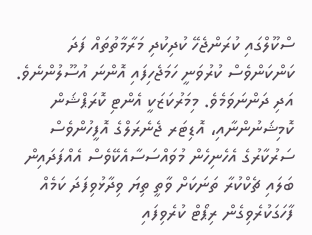ސްކޫލްގައި ކުރަންޖެހޭ ކުދިކުދި މަރާމާތުތައް ފަދަ ކަންކަންވެސް ކުރުވަނީ ހަމަޖެހިފައި އޮންނަ އުސޫލުންނެވެ.
އަދި ދަންނަވަމެވެ. މިމަރުކަޒަކީ އެންޓި ކޮރަޕްޝަން ކޮމިޝަނުންނާއި، އޮޑިޓަރ ޖެނެރަލްގެ އޮފީހުންވެސް ސަރުކާރުގެ އެހެނިހެން މުވައްސަސާއެކޭވެސް އެއްފަދައިން ބަލައި ޗެކްކުރާ ތަނަކަށް ވާތީ ތިޔަ ވިދާޅުވިފަދަ ކަމެއް ފާހަގަކުރެވިގެން ރިޕޯޓް ކުރެވިފައި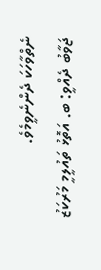ނެތްވާހަކަ ދެންނެވީމެވެ.
ޖަވާބު ދެއްވީ: ބ. އަތޮޅު ތައުލީމީ މަރުކަޒު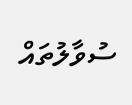ސުވާލުތައް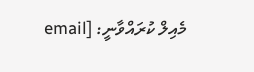މެއިލް ކުރައްވާނީ: [email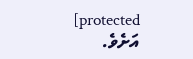protected] އަށެވެ.